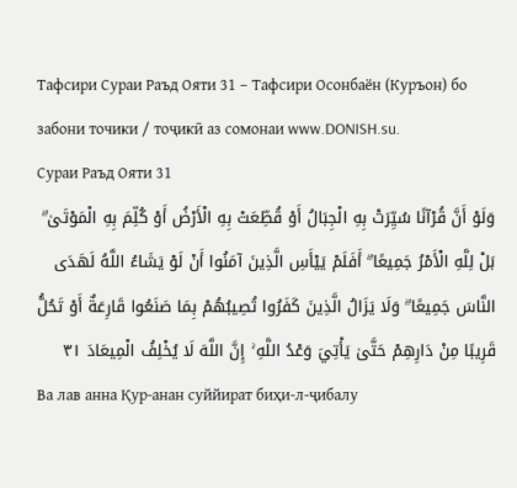Тафсири Сураи Раъд Ояти 31 – Тафсири Осонбаён (Куръон) бо забони точики / тоҷикӣ аз сомонаи www.DONISH.su.
Сураи Раъд Ояти 31
وَلَوْ أَنَّ قُرْآنًا سُيِّرَتْ بِهِ الْجِبَالُ أَوْ قُطِّعَتْ بِهِ الْأَرْضُ أَوْ كُلِّمَ بِهِ الْمَوْتَىٰ ۗ بَلْ لِلَّهِ الْأَمْرُ جَمِيعًا ۗ أَفَلَمْ يَيْأَسِ الَّذِينَ آمَنُوا أَنْ لَوْ يَشَاءُ اللَّهُ لَهَدَى النَّاسَ جَمِيعًا ۗ وَلَا يَزَالُ الَّذِينَ كَفَرُوا تُصِيبُهُمْ بِمَا صَنَعُوا قَارِعَةٌ أَوْ تَحُلُّ قَرِيبًا مِنْ دَارِهِمْ حَتَّىٰ يَأْتِيَ وَعْدُ اللَّهِ ۚ إِنَّ اللَّهَ لَا يُخْلِفُ الْمِيعَادَ ٣١
Ва лав анна Қур-анан суййират биҳи-л-ҷибалу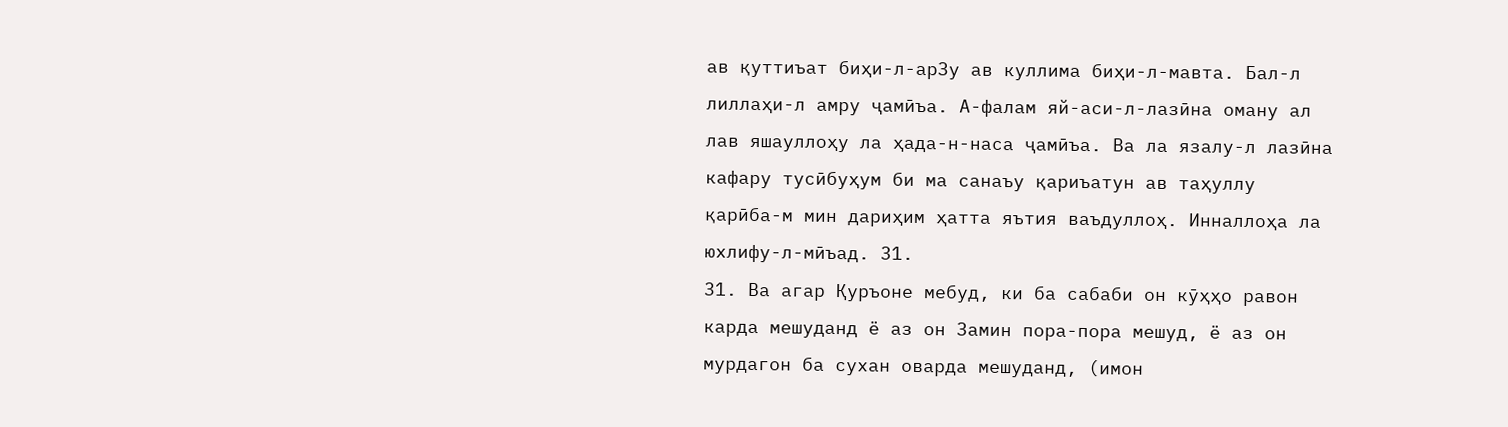ав қуттиъат биҳи-л-арЗу ав куллима биҳи-л-мавта. Бал-л лиллаҳи-л амру ҷамӣъа. А-фалам яй-аси-л-лазӣна оману ал лав яшауллоҳу ла ҳада-н-наса ҷамӣъа. Ва ла язалу-л лазӣна кафару тусӣбуҳум би ма санаъу қариъатун ав таҳуллу қарӣба-м мин дариҳим ҳатта яътия ваъдуллоҳ. Инналлоҳа ла юхлифу-л-мӣъад. 31.
31. Ва агар Қуръоне мебуд, ки ба сабаби он кӯҳҳо равон карда мешуданд ё аз он Замин пора-пора мешуд, ё аз он мурдагон ба сухан оварда мешуданд, (имон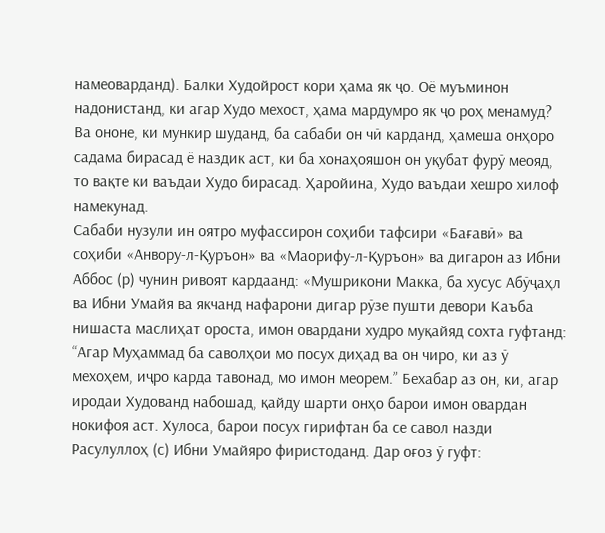намеоварданд). Балки Худойрост кори ҳама як ҷо. Оё муъминон надонистанд, ки агар Худо мехост, ҳама мардумро як ҷо роҳ менамуд? Ва ононе, ки мункир шуданд, ба сабаби он чӣ карданд, ҳамеша онҳоро садама бирасад ё наздик аст, ки ба хонаҳояшон он уқубат фурӯ меояд, то вақте ки ваъдаи Худо бирасад. Ҳаройина, Худо ваъдаи хешро хилоф намекунад.
Сабаби нузули ин оятро муфассирон соҳиби тафсири «Бағавӣ» ва соҳиби «Анвору-л-Қуръон» ва «Маорифу-л-Қуръон» ва дигарон аз Ибни Аббос (р) чунин ривоят кардаанд: «Мушрикони Макка, ба хусус Абӯҷаҳл ва Ибни Умайя ва якчанд нафарони дигар рӯзе пушти девори Каъба нишаста маслиҳат ороста, имон овардани худро муқайяд сохта гуфтанд: “Агар Муҳаммад ба саволҳои мо посух диҳад ва он чиро, ки аз ӯ мехоҳем, иҷро карда тавонад, мо имон меорем.” Бехабар аз он, ки, агар иродаи Худованд набошад, қайду шарти онҳо барои имон овардан нокифоя аст. Хулоса, барои посух гирифтан ба се савол назди Расулуллоҳ (с) Ибни Умайяро фиристоданд. Дар оғоз ӯ гуфт: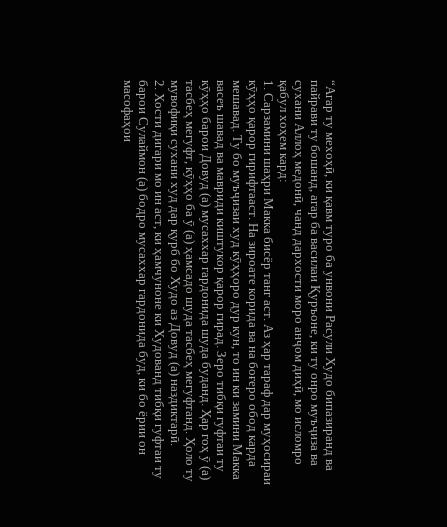“Агар ту мехоҳӣ, ки қавм туро ба унвони Расули Худо бипазиранд ва пайрави ту бошанд, агар ба василаи Қуръоне, ки ту онро муъҷиза ва сухани Аллоҳ медонӣ, чанд дархости моро анҷом диҳӣ, мо исломро қабул хоҳем кард:
1. Сарзамини шаҳри Макка бисёр танг аст. Аз ҳар тараф дар муҳосираи кӯҳҳо қарор гирифтааст. На зироате корида ва на боғеро обод карда мешавад. Ту бо муъҷизаи худ кӯҳҳоро дур кун, то ин ки замини Макка васеъ шавад ва мавриди киштукор қарор гирад. Зеро тибқи гуфтаи ту кӯҳҳо барои Довуд (а) мусаххар гардонида шуда буданд. Ҳар гоҳ ӯ (а) тасбеҳ мегуфт, кӯҳҳо ба ӯ (а) ҳамсадо шуда тасбеҳ мегуфтанд. Ҳоло ту мувофиқи сухани худ дар қурб бо Худо аз Довуд (а) наздиктарӣ.
2. Хости дигари мо ин аст, ки ҳамчуноне ки Худованд тибқи гуфтаи ту барои Сулаймон (а) бодро мусаххар гардонида буд, ки бо ёрии он масофаҳои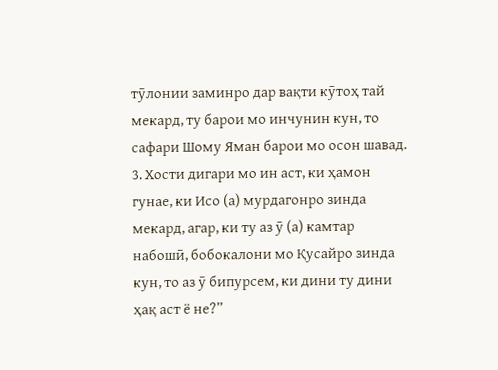тӯлонии заминро дар вақти кӯтоҳ тай мекард, ту барои мо инчунин кун, то сафари Шому Яман барои мо осон шавад.
3. Хости дигари мо ин аст, ки ҳамон гунае, ки Исо (а) мурдагонро зинда мекард, агар, ки ту аз ӯ (а) камтар набошӣ, бобокалони мо Қусайро зинда кун, то аз ӯ бипурсем, ки дини ту дини ҳақ аст ё не?”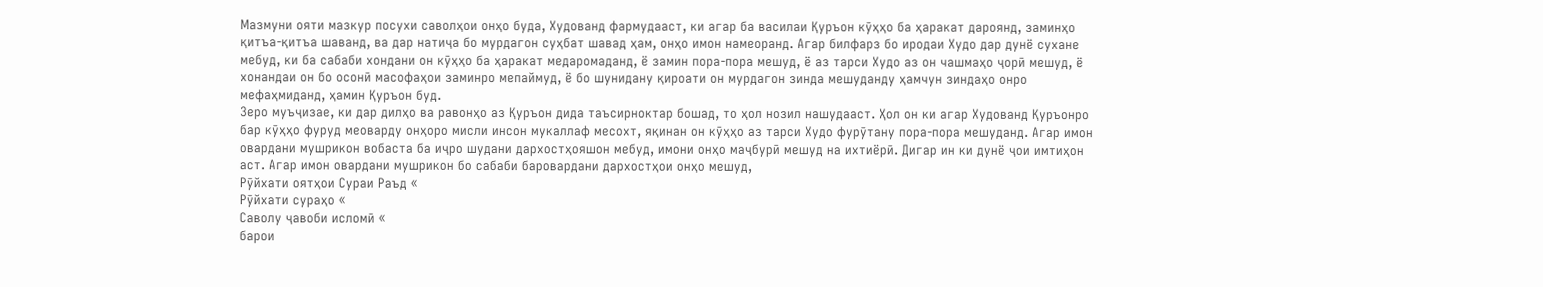Мазмуни ояти мазкур посухи саволҳои онҳо буда, Худованд фармудааст, ки агар ба василаи Қуръон кӯҳҳо ба ҳаракат дароянд, заминҳо қитъа-қитъа шаванд, ва дар натиҷа бо мурдагон суҳбат шавад ҳам, онҳо имон намеоранд. Агар билфарз бо иродаи Худо дар дунё сухане мебуд, ки ба сабаби хондани он кӯҳҳо ба ҳаракат медаромаданд, ё замин пора-пора мешуд, ё аз тарси Худо аз он чашмаҳо ҷорӣ мешуд, ё хонандаи он бо осонӣ масофаҳои заминро мепаймуд, ё бо шунидану қироати он мурдагон зинда мешуданду ҳамчун зиндаҳо онро мефаҳмиданд, ҳамин Қуръон буд.
Зеро муъҷизае, ки дар дилҳо ва равонҳо аз Қуръон дида таъсирноктар бошад, то ҳол нозил нашудааст. Ҳол он ки агар Худованд Қуръонро бар кӯҳҳо фуруд меоварду онҳоро мисли инсон мукаллаф месохт, яқинан он кӯҳҳо аз тарси Худо фурӯтану пора-пора мешуданд. Агар имон овардани мушрикон вобаста ба иҷро шудани дархостҳояшон мебуд, имони онҳо маҷбурӣ мешуд на ихтиёрӣ. Дигар ин ки дунё ҷои имтиҳон аст. Агар имон овардани мушрикон бо сабаби баровардани дархостҳои онҳо мешуд,
Рӯйхати оятҳои Сураи Раъд «
Рӯйхати сураҳо «
Саволу ҷавоби исломӣ «
барои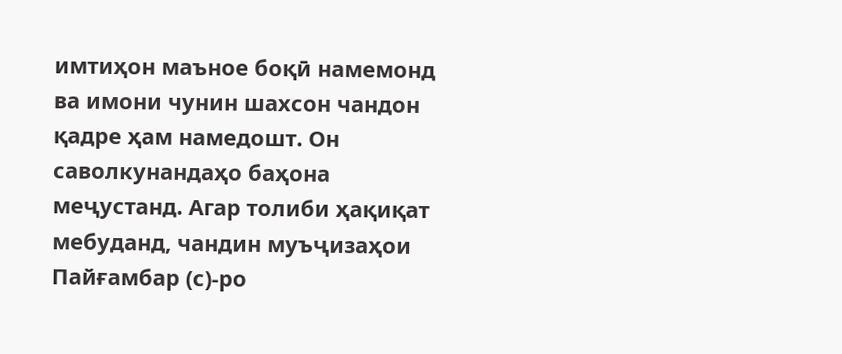имтиҳон маъное боқӣ намемонд ва имони чунин шахсон чандон қадре ҳам намедошт. Он саволкунандаҳо баҳона меҷустанд. Агар толиби ҳақиқат мебуданд, чандин муъҷизаҳои Пайғамбар (с)-ро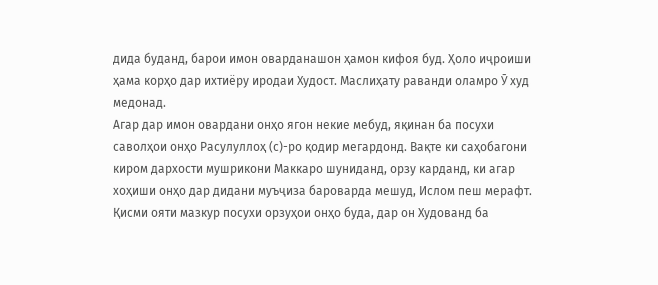дида буданд, барои имон оварданашон ҳамон кифоя буд. Ҳоло иҷроиши ҳама корҳо дар ихтиёру иродаи Худост. Маслиҳату раванди оламро Ӯ худ медонад.
Агар дар имон овардани онҳо ягон некие мебуд, яқинан ба посухи саволҳои онҳо Расулуллоҳ (с)-ро қодир мегардонд. Вақте ки саҳобагони киром дархости мушрикони Маккаро шуниданд, орзу карданд, ки агар хоҳиши онҳо дар дидани муъҷиза бароварда мешуд, Ислом пеш мерафт.
Қисми ояти мазкур посухи орзуҳои онҳо буда, дар он Худованд ба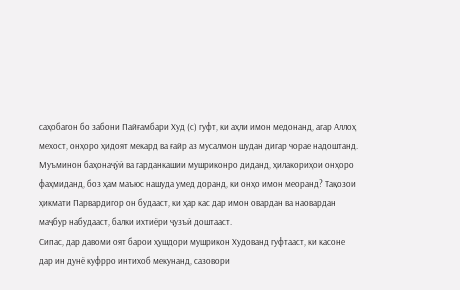саҳобагон бо забони Пайғамбари Худ (с) гуфт, ки аҳли имон медонанд, агар Аллоҳ мехост, онҳоро ҳидоят мекард ва ғайр аз мусалмон шудан дигар чорае надоштанд. Муъминон баҳонаҷӯӣ ва гарданкашии мушриконро диданд, ҳилакориҳои онҳоро фаҳмиданд, боз ҳам маъюс нашуда умед доранд, ки онҳо имон меоранд? Тақозои ҳикмати Парвардигор он будааст, ки ҳар кас дар имон овардан ва наовардан маҷбур набудааст, балки ихтиёри ҷузъӣ доштааст.
Сипас, дар давоми оят барои ҳушдори мушрикон Худованд гуфтааст, ки касоне дар ин дунё куфрро интихоб мекунанд, сазовори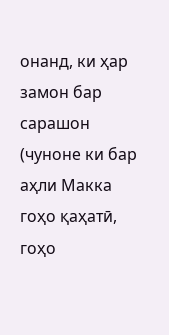онанд, ки ҳар замон бар сарашон (чуноне ки бар аҳли Макка гоҳо қаҳатӣ, гоҳо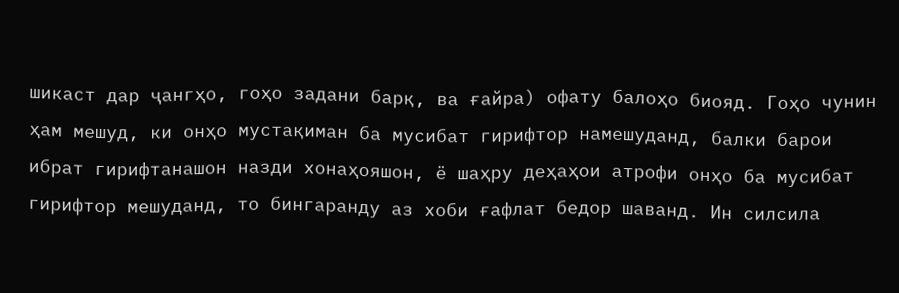шикаст дар ҷангҳо, гоҳо задани барқ, ва ғайра) офату балоҳо биояд. Гоҳо чунин ҳам мешуд, ки онҳо мустақиман ба мусибат гирифтор намешуданд, балки барои ибрат гирифтанашон назди хонаҳояшон, ё шаҳру деҳаҳои атрофи онҳо ба мусибат гирифтор мешуданд, то бингаранду аз хоби ғафлат бедор шаванд. Ин силсила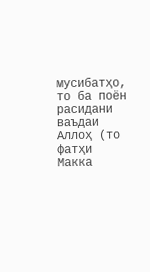мусибатҳо, то ба поён расидани ваъдаи Аллоҳ (то фатҳи Макка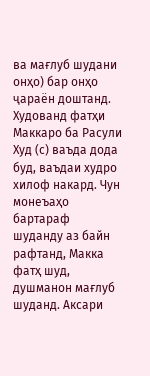ва мағлуб шудани онҳо) бар онҳо ҷараён доштанд. Худованд фатҳи Маккаро ба Расули Худ (с) ваъда дода буд, ваъдаи худро хилоф накард. Чун монеъаҳо бартараф шуданду аз байн рафтанд, Макка фатҳ шуд, душманон мағлуб шуданд. Аксари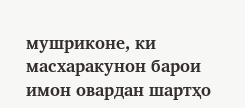мушриконе, ки масхаракунон барои имон овардан шартҳо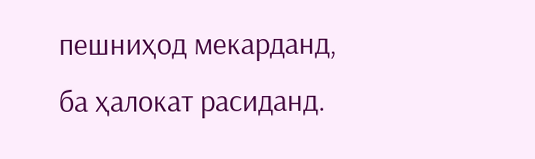пешниҳод мекарданд, ба ҳалокат расиданд.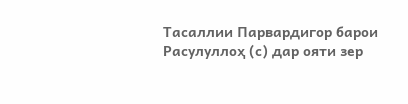Тасаллии Парвардигор барои Расулуллоҳ (с) дар ояти зер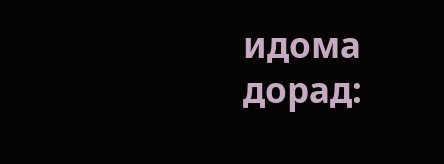идома дорад: